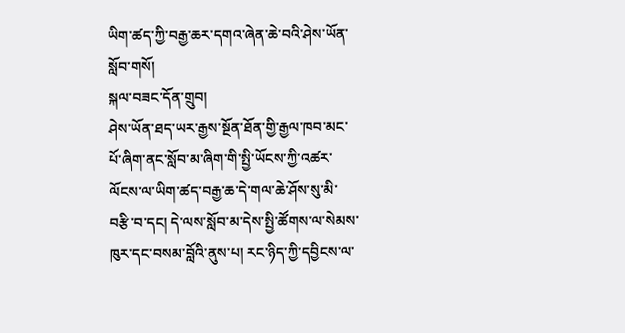ཡིག་ཚད་ཀྱི་བརྒྱ་ཆར་དགའ་ཞེན་ཆེ་བའི་ཤེས་ཡོན་སློབ་གསོ།
སྐལ་བཟང་དོན་གྲུབ།
ཤེས་ཡོན་ཐད་ཡར་རྒྱས་སྔོན་ཐོན་གྱི་རྒྱལ་ཁབ་མང་པོ་ཞིག་ནང་སློབ་མ་ཞིག་གི་སྤྱི་ཡོངས་ཀྱི་འཚར་ལོངས་ལ་ཡིག་ཚད་བརྒྱ་ཆ་དེ་གལ་ཆེ་ཤོས་སུ་མི་བརྩི་བ་དང། དེ་ལས་སློབ་མ་དེས་སྤྱི་ཚོགས་ལ་སེམས་ཁུར་དང་བསམ་བློའི་ནུས་པ། རང་ཉིད་ཀྱི་དབྱིངས་ལ་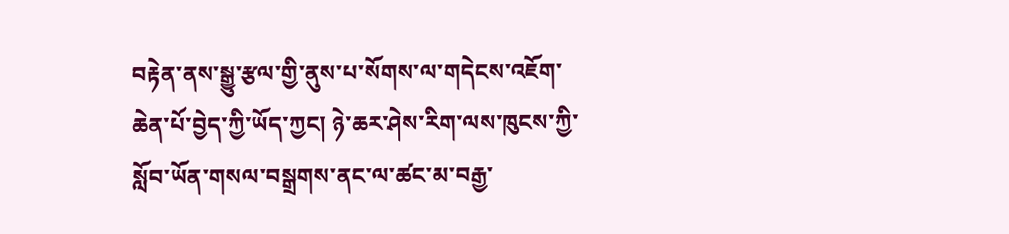བརྟེན་ནས་སྒྱུ་རྩལ་གྱི་ནུས་པ་སོགས་ལ་གདེངས་འཇོག་ཆེན་པོ་བྱེད་ཀྱི་ཡོད་ཀྱང། ཉེ་ཆར་ཤེས་རིག་ལས་ཁུངས་ཀྱི་སློབ་ཡོན་གསལ་བསྒྲགས་ནང་ལ་ཚང་མ་བརྒྱ་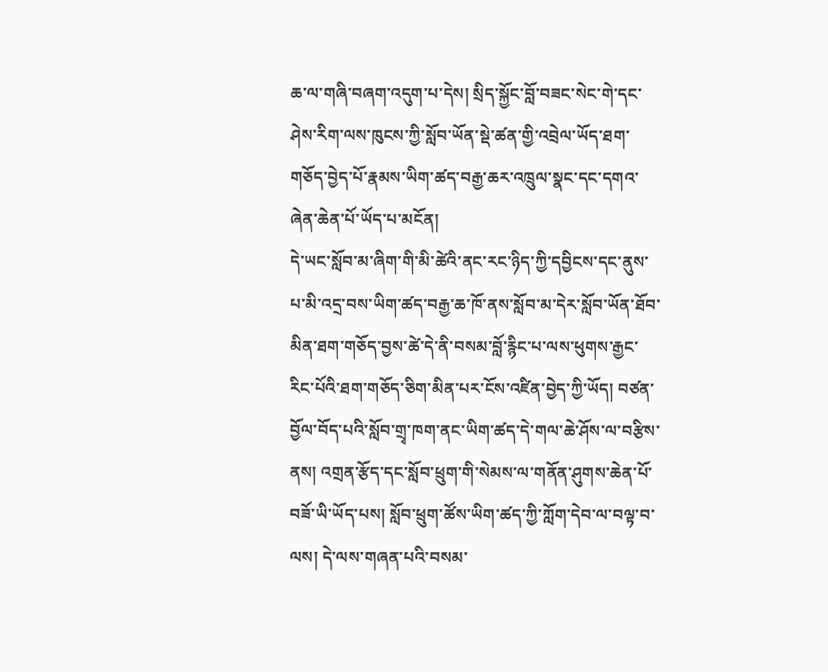ཆ་ལ་གཞི་བཞག་འདུག་པ་དེས། སྲིད་སྐྱོང་བློ་བཟང་སེང་གེ་དང་ཤེས་རིག་ལས་ཁུངས་ཀྱི་སློབ་ཡོན་སྡེ་ཚན་གྱི་འབྲེལ་ཡོད་ཐག་གཅོད་བྱེད་པོ་རྣམས་ཡིག་ཚད་བརྒྱ་ཆར་འཁྲུལ་སྣང་དང་དགའ་ཞེན་ཆེན་པོ་ཡོད་པ་མངོན།
དེ་ཡང་སློབ་མ་ཞིག་གི་མི་ཚེའི་ནང་རང་ཉིད་ཀྱི་དབྱིངས་དང་ནུས་པ་མི་འདྲ་བས་ཡིག་ཚད་བརྒྱ་ཆ་ཁོ་ནས་སློབ་མ་དེར་སློབ་ཡོན་ཐོབ་མིན་ཐག་གཅོད་བྱས་ཚེ་དེ་ནི་བསམ་བློ་རྙིང་པ་ལས་ཕུགས་རྒྱང་རིང་པོའི་ཐག་གཅོད་ཅིག་མིན་པར་ངོས་འཛིན་བྱེད་ཀྱི་ཡོད། བཙན་བྱོལ་བོད་པའི་སློབ་གྲྭ་ཁག་ནང་ཡིག་ཚད་དེ་གལ་ཆེ་ཤོས་ལ་བརྩིས་ནས། འགྲན་རྩོད་དང་སློབ་ཕྲུག་གི་སེམས་ལ་གནོན་ཤུགས་ཆེན་པོ་བཟོ་ཡི་ཡོད་པས། སློབ་ཕྲུག་ཚོས་ཡིག་ཚད་ཀྱི་ཀློག་དེབ་ལ་བལྟ་བ་ལས། དེ་ལས་གཞན་པའི་བསམ་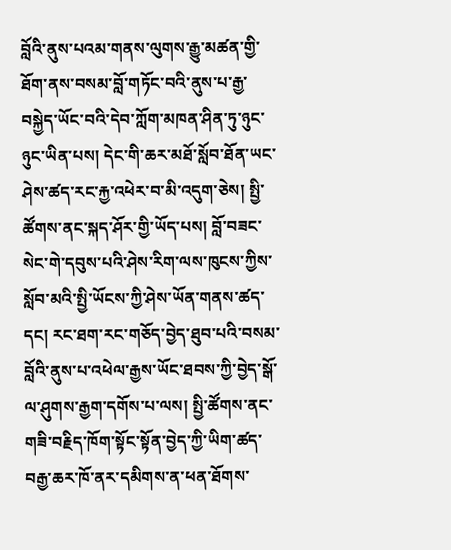བློའི་ནུས་པའམ་གནས་ལུགས་རྒྱུ་མཚན་གྱི་ཐོག་ནས་བསམ་བློ་གཏོང་བའི་ནུས་པ་རྒྱ་བསྐྱེད་ཡོང་བའི་དེབ་ཀློག་མཁན་ཤིན་ཏུ་ཉུང་ཉུང་ཡིན་པས། དེང་གི་ཆར་མཐོ་སློབ་ཐོན་ཡང་ཤེས་ཚད་རང་རྐྱ་འཕེར་བ་མི་འདུག་ཅེས། སྤྱི་ཚོགས་ནང་སྐད་ཤོར་གྱི་ཡོད་པས། བློ་བཟང་སེང་གེ་དབུས་པའི་ཤེས་རིག་ལས་ཁུངས་ཀྱིས་སློབ་མའི་སྤྱི་ཡོངས་ཀྱི་ཤེས་ཡོན་གནས་ཚད་དང། རང་ཐག་རང་གཅོད་བྱེད་ཐུབ་པའི་བསམ་བློའི་ནུས་པ་འཕེལ་རྒྱས་ཡོང་ཐབས་ཀྱི་བྱེད་སྒོ་ལ་ཤུགས་རྒྱག་དགོས་པ་ལས། སྤྱི་ཚོགས་ནང་གཟི་བརྗིད་ཁོག་སྟོང་སྟོན་བྱེད་ཀྱི་ཡིག་ཚད་བརྒྱ་ཆར་ཁོ་ནར་དམིགས་ན་ཕན་ཐོགས་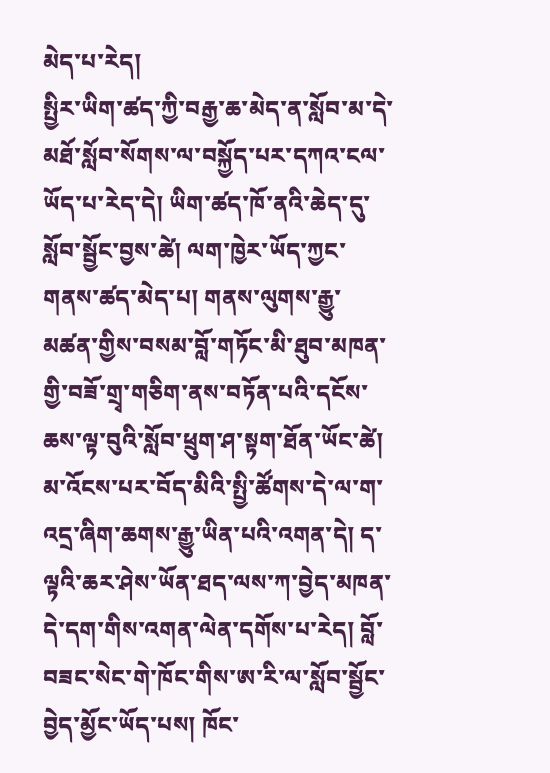མེད་པ་རེད།
སྤྱིར་ཡིག་ཚད་ཀྱི་བརྒྱ་ཆ་མེད་ན་སློབ་མ་དེ་མཐོ་སློབ་སོགས་ལ་བསྐྱོད་པར་དཀའ་ངལ་ཡོད་པ་རེད་དེ། ཡིག་ཚད་ཁོ་ནའི་ཆེད་དུ་སློབ་སྦྱོང་བྱས་ཚེ། ལག་ཁྱེར་ཡོད་ཀྱང་གནས་ཚད་མེད་པ། གནས་ལུགས་རྒྱུ་མཚན་གྱིས་བསམ་བློ་གཏོང་མི་ཐུབ་མཁན་གྱི་བཟོ་གྲྭ་གཅིག་ནས་བཏོན་པའི་དངོས་ཆས་ལྟ་བུའི་སློབ་ཕྲུག་ཤ་སྟག་ཐོན་ཡོང་ཚེ། མ་འོངས་པར་བོད་མིའི་སྤྱི་ཚོགས་དེ་ལ་ག་འདྲ་ཞིག་ཆགས་རྒྱུ་ཡིན་པའི་འགན་དེ། ད་ལྟའི་ཆར་ཤེས་ཡོན་ཐད་ལས་ཀ་བྱེད་མཁན་དེ་དག་གིས་འགན་ལེན་དགོས་པ་རེད། བློ་བཟང་སེང་གེ་ཁོང་གིས་ཨ་རི་ལ་སློབ་སྦྱོང་བྱེད་མྱོང་ཡོད་པས། ཁོང་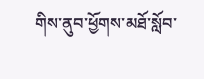གིས་ནུབ་ཕྱོགས་མཐོ་སློབ་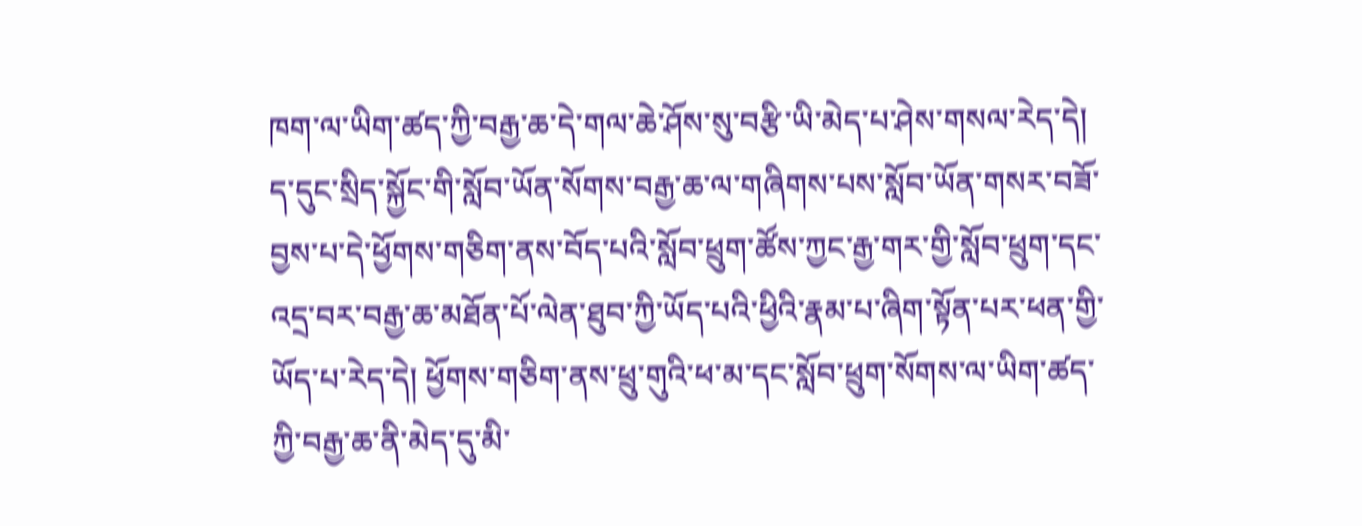ཁག་ལ་ཡིག་ཚད་ཀྱི་བརྒྱ་ཆ་དེ་གལ་ཆེ་ཤོས་སུ་བརྩི་ཡི་མེད་པ་ཤེས་གསལ་རེད་དེ། ད་དུང་སྲིད་སྐྱོང་གི་སློབ་ཡོན་སོགས་བརྒྱ་ཆ་ལ་གཞིགས་པས་སློབ་ཡོན་གསར་བཟོ་བྱས་པ་དེ་ཕྱོགས་གཅིག་ནས་བོད་པའི་སློབ་ཕྲུག་ཚོས་ཀྱང་རྒྱ་གར་གྱི་སློབ་ཕྲུག་དང་འདྲ་བར་བརྒྱ་ཆ་མཐོན་པོ་ལེན་ཐུབ་ཀྱི་ཡོད་པའི་ཕྱིའི་རྣམ་པ་ཞིག་སྟོན་པར་ཕན་གྱི་ཡོད་པ་རེད་དེ། ཕྱོགས་གཅིག་ནས་ཕྲུ་གུའི་ཕ་མ་དང་སློབ་ཕྲུག་སོགས་ལ་ཡིག་ཚད་ཀྱི་བརྒྱ་ཆ་ནི་མེད་དུ་མི་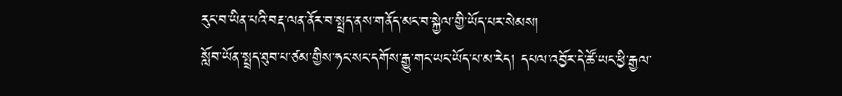རུང་བ་ཡིན་པའི་བརྡ་ལན་ནོར་བ་སྤྲད་ནས་གནོད་མང་བ་སྐྱེལ་གྱི་ཡོད་པར་སེམས།
སློབ་ཡོན་སྤྲད་ཐུབ་པ་ཙམ་གྱིས་ཧང་སང་དགོས་རྒྱུ་གང་ཡང་ཡོད་པ་མ་རེད། དཔལ་འབྱོར་དེ་ཚོ་ཡང་ཕྱི་རྒྱལ་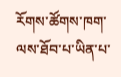རོགས་ཚོགས་ཁག་ལས་ཐོབ་པ་ཡིན་པ་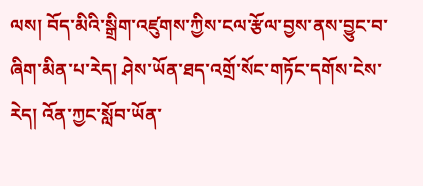ལས། བོད་མིའི་སྒྲིག་འཛུགས་ཀྱིས་ངལ་རྩོལ་བྱས་ནས་བྱུང་བ་ཞིག་མིན་པ་རེད། ཤེས་ཡོན་ཐད་འགྲོ་སོང་གཏོང་དགོས་ངེས་རེད། འོན་ཀྱང་སློབ་ཡོན་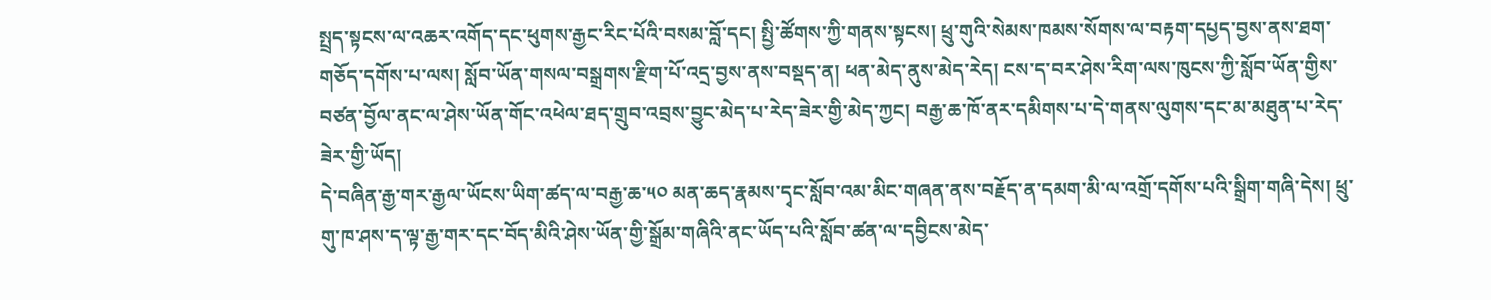སྤྲད་སྟངས་ལ་འཆར་འགོད་དང་ཕུགས་རྒྱང་རིང་པོའི་བསམ་བློ་དང། སྤྱི་ཚོགས་ཀྱི་གནས་སྟངས། ཕྲུ་གུའི་སེམས་ཁམས་སོགས་ལ་བརྟག་དཔྱད་བྱས་ནས་ཐག་གཅོད་དགོས་པ་ལས། སློབ་ཡོན་གསལ་བསྒྲགས་རྫིག་པོ་འདྲ་བྱས་ནས་བསྡད་ན། ཕན་མེད་ནུས་མེད་རེད། ངས་ད་བར་ཤེས་རིག་ལས་ཁུངས་ཀྱི་སློབ་ཡོན་གྱིས་བཙན་བྱོལ་ནང་ལ་ཤེས་ཡོན་གོང་འཕེལ་ཐད་གྲུབ་འབྲས་བྱུང་མེད་པ་རེད་ཟེར་གྱི་མེད་ཀྱང། བརྒྱ་ཆ་ཁོ་ནར་དམིགས་པ་དེ་གནས་ལུགས་དང་མ་མཐུན་པ་རེད་ཟེར་གྱི་ཡོད།
དེ་བཞིན་རྒྱ་གར་རྒྱལ་ཡོངས་ཡིག་ཚད་ལ་བརྒྱ་ཆ་༥༠ མན་ཆད་རྣམས་དྭང་སློབ་འམ་མིང་གཞན་ནས་བརྗོད་ན་དམག་མི་ལ་འགྲོ་དགོས་པའི་སྒྲིག་གཞི་དེས། ཕྲུ་གུ་ཁ་ཤས་ད་ལྟ་རྒྱ་གར་དང་བོད་མིའི་ཤེས་ཡོན་གྱི་སྒྲོམ་གཞིའི་ནང་ཡོད་པའི་སློབ་ཚན་ལ་དབྱིངས་མེད་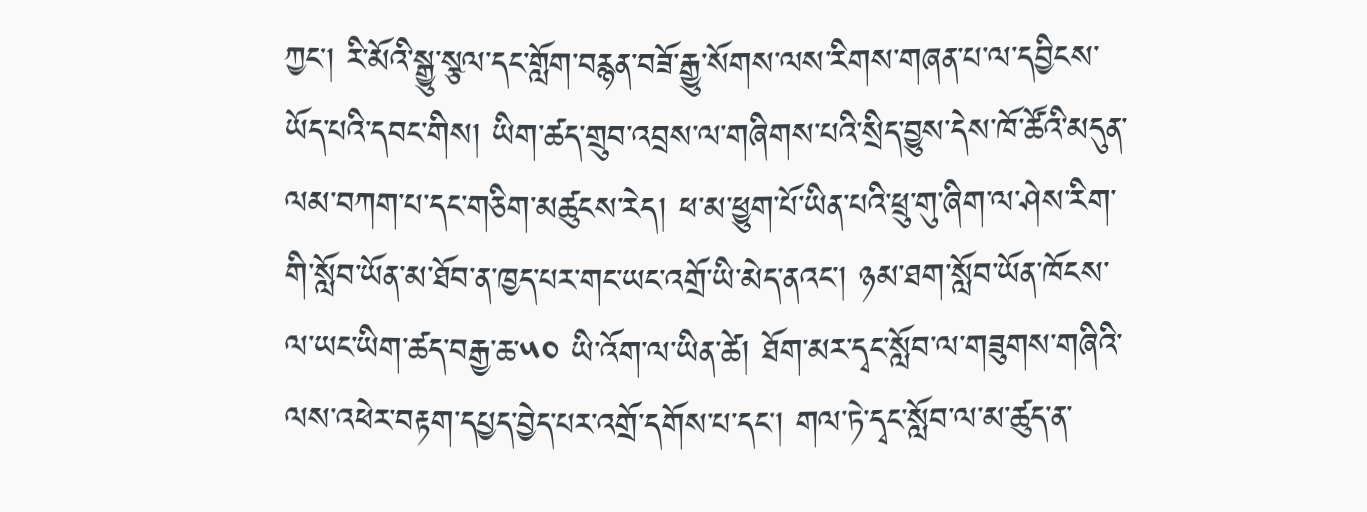ཀྱང། རི་མོའི་སྒྱུ་སྩལ་དང་གློག་བརྙན་བཟོ་རྒྱུ་སོགས་ལས་རིགས་གཞན་པ་ལ་དབྱིངས་ཡོད་པའི་དབང་གིས། ཡིག་ཚད་གྲུབ་འབྲས་ལ་གཞིགས་པའི་སྲིད་བྱུས་དེས་ཁོ་ཚོའི་མདུན་ལམ་བཀག་པ་དང་གཅིག་མཚུངས་རེད། ཕ་མ་ཕྱུག་པོ་ཡིན་པའི་ཕྲུ་གུ་ཞིག་ལ་ཤེས་རིག་གི་སློབ་ཡོན་མ་ཐོབ་ན་ཁྱད་པར་གང་ཡང་འགྲོ་ཡི་མེད་ནའང་། ཉམ་ཐག་སློབ་ཡོན་ཁོངས་ལ་ཡང་ཡིག་ཚད་བརྒྱ་ཆ་༥༠ ཡི་འོག་ལ་ཡིན་ཚེ། ཐོག་མར་དྭང་སློབ་ལ་གཟུགས་གཞིའི་ལས་འཕེར་བརྟག་དཔྱད་བྱེད་པར་འགྲོ་དགོས་པ་དང། གལ་ཏེ་དྭང་སློབ་ལ་མ་ཚུད་ན་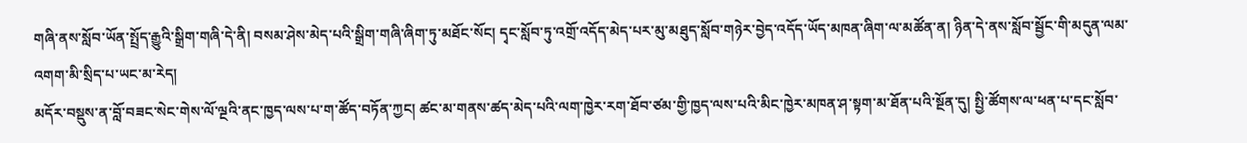གཞི་ནས་སློབ་ཡོན་སྤྲོད་རྒྱུའི་སྒྲིག་གཞི་དེ་ནི། བསམ་ཤེས་མེད་པའི་སྒྲིག་གཞི་ཞིག་ཏུ་མཐོང་སོང། དྭང་སློབ་ཏུ་འགྲོ་འདོད་མེད་པར་མུ་མཐུད་སློབ་གཉེར་བྱེད་འདོད་ཡོད་མཁན་ཞིག་ལ་མཚོན་ན། ཉིན་དེ་ནས་སློབ་སྦྱོང་གི་མདུན་ལམ་འགག་མི་སྲིད་པ་ཡང་མ་རེད།
མདོར་བསྡུས་ན་བློ་བཟང་སེང་གེས་ལོ་ལྔའི་ནང་ཁྱད་ལས་པ་ག་ཚོད་བཏོན་ཀྱང། ཚང་མ་གནས་ཚད་མེད་པའི་ལག་ཁྱེར་རག་ཐོབ་ཙམ་གྱི་ཁྱད་ལས་པའི་མིང་ཁྱེར་མཁན་ཤ་སྟག་མ་ཐོན་པའི་སྔོན་དུ། སྤྱི་ཚོགས་ལ་ཕན་པ་དང་སློབ་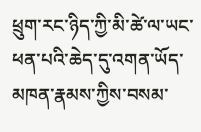ཕྲུག་རང་ཉིད་ཀྱི་མི་ཚེ་ལ་ཡང་ཕན་པའི་ཆེད་དུ་འགན་ཡོད་མཁན་རྣམས་ཀྱིས་བསམ་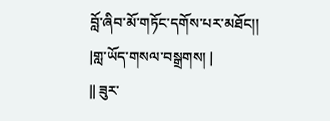བློ་ཞིབ་མོ་གཏོང་དགོས་པར་མཐོང།།
|གླ་ཡོད་གསལ་བསྒྲགས། |
|| ཟུར་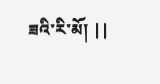ཟའི་རི་མོ། ||